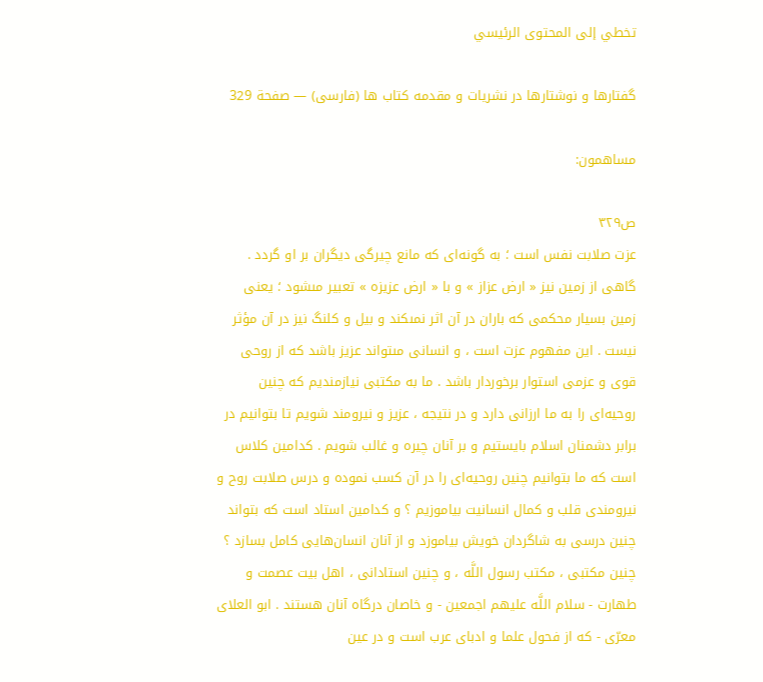تخطي إلى المحتوى الرئيسي

گفتارها و نوشتارها در نشريات و مقدمه كتاب ها (فارسى) — صفحة 329

مساهمون:

ص٣٢٩
عزت صلابت نفس است ؛ به گونه‌اى كه مانع چيرگى ديگران بر او گردد . گاهى از زمين نيز « ارض عزاز » و با « ارض عزيزه » تعبير مىشود ؛ يعنى زمين بسيار محكمى كه باران در آن اثر نمىكند و بيل و كلنگ نيز در آن مؤثر نيست . اين مفهوم عزت است ، و انسانى مىتواند عزيز باشد كه از روحى قوى و عزمى استوار برخوردار باشد . ما به مكتبى نيازمنديم كه چنين روحيه‌اى را به ما ارزانى دارد و در نتيجه ، عزيز و نيرومند شويم تا بتوانيم در برابر دشمنان اسلام بايستيم و بر آنان چيره و غالب شويم . كدامين كلاس است كه ما بتوانيم چنين روحيه‌اى را در آن كسب نموده و درس صلابت روح و نيرومندى قلب و كمال انسانيت بياموزيم ؟ و كدامين استاد است كه بتواند چنين درسى به شاگردان خويش بياموزد و از آنان انسان‌هايى كامل بسازد ؟ چنين مكتبى ، مكتب رسول اللَّه ، و چنين استادانى ، اهل بيت عصمت و طهارت - سلام اللَّه عليهم اجمعين - و خاصان درگاه آنان هستند . ابو العلاى معرّى - كه از فحول علما و ادباى عرب است و در عين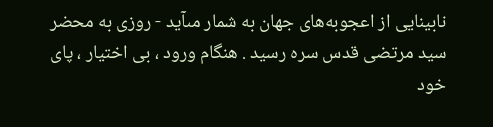نابينايى از اعجوبه‌هاى جهان به شمار مىآيد - روزى به محضر سيد مرتضى قدس سره رسيد . هنگام ورود ، بى اختيار ، پاى خود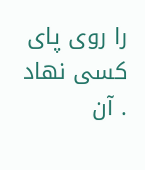را روى پاى كسى نهاد . آن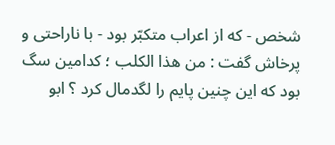شخص - كه از اعراب متكبّر بود - با ناراحتى و پرخاش گفت : من هذا الكلب ؛ كدامين سگ بود كه اين چنين پايم را لگدمال كرد ؟ ابو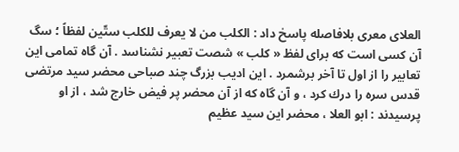العلاى معرى بلافاصله پاسخ داد : الكلب من لا يعرف للكلب ستّين لفظاً ؛ سگ آن كسى است كه براى لفظ « كلب » شصت تعبير نشناسد . آن گاه تمامى اين تعابير را از اول تا آخر برشمرد . اين اديب بزرگ چند صباحى محضر سيد مرتضى قدس سره را درك كرد ، و آن گاه كه از آن محضر پر فيض خارج شد ، از او پرسيدند : ابو العلا ، محضر اين سيد عظيم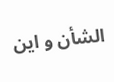الشأن و اين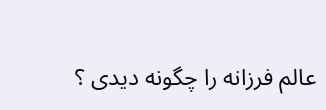عالم فرزانه را چگونه ديدى ؟